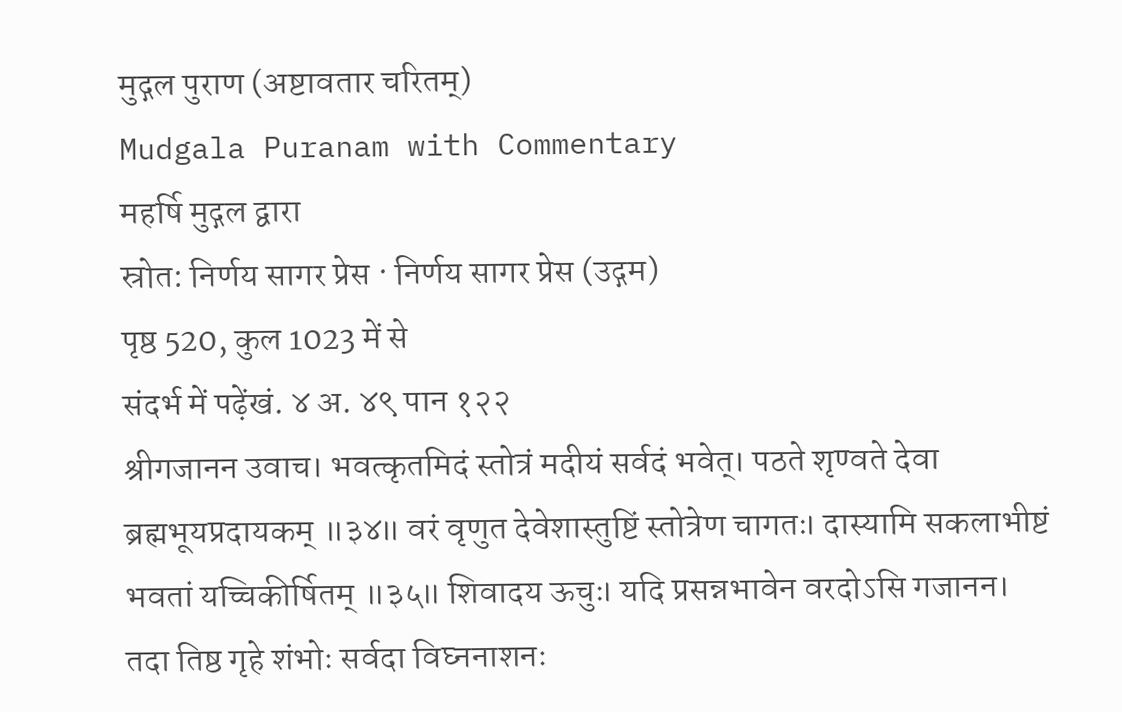मुद्गल पुराण (अष्टावतार चरितम्)
Mudgala Puranam with Commentary
महर्षि मुद्गल द्वारा
स्रोत: निर्णय सागर प्रेस · निर्णय सागर प्रेस (उद्गम)
पृष्ठ 520, कुल 1023 में से
संदर्भ में पढ़ेंखं. ४ अ. ४९ पान १२२
श्रीगजानन उवाच। भवत्कृतमिदं स्तोत्रं मदीयं सर्वदं भवेत्। पठते शृण्वते देवा ब्रह्मभूयप्रदायकम् ॥३४॥ वरं वृणुत देवेशास्तुष्टिं स्तोत्रेण चागतः। दास्यामि सकलाभीष्टं भवतां यच्चिकीर्षितम् ॥३५॥ शिवादय ऊचुः। यदि प्रसन्नभावेन वरदोऽसि गजानन। तदा तिष्ठ गृहे शंभोः सर्वदा विघ्ननाशनः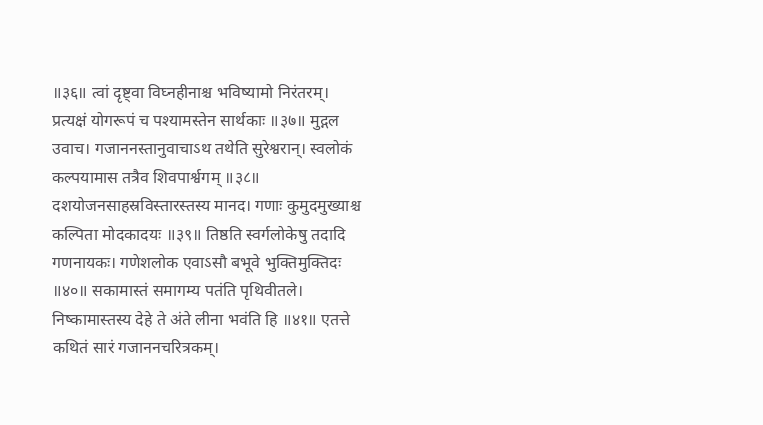॥३६॥ त्वां दृष्ट्वा विघ्नहीनाश्च भविष्यामो निरंतरम्। प्रत्यक्षं योगरूपं च पश्यामस्तेन सार्थकाः ॥३७॥ मुद्गल उवाच। गजाननस्तानुवाचाऽथ तथेति सुरेश्वरान्। स्वलोकं कल्पयामास तत्रैव शिवपार्श्वगम् ॥३८॥ दशयोजनसाहस्रविस्तारस्तस्य मानद। गणाः कुमुदमुख्याश्च कल्पिता मोदकादयः ॥३९॥ तिष्ठति स्वर्गलोकेषु तदादि गणनायकः। गणेशलोक एवाऽसौ बभूवे भुक्तिमुक्तिदः ॥४०॥ सकामास्तं समागम्य पतंति पृथिवीतले। निष्कामास्तस्य देहे ते अंते लीना भवंति हि ॥४१॥ एतत्ते कथितं सारं गजाननचरित्रकम्।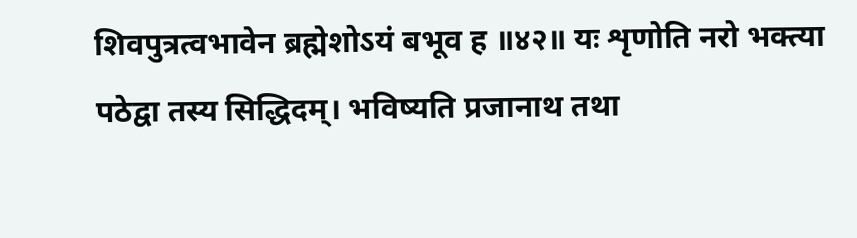शिवपुत्रत्वभावेन ब्रह्मेशोऽयं बभूव ह ॥४२॥ यः शृणोति नरो भक्त्या पठेद्वा तस्य सिद्धिदम्। भविष्यति प्रजानाथ तथा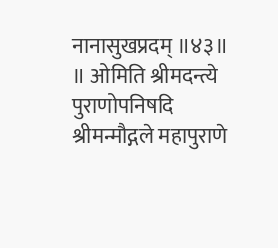नानासुखप्रदम् ॥४३॥
॥ ओमिति श्रीमदन्त्ये पुराणोपनिषदि श्रीमन्मौद्गले महापुराणे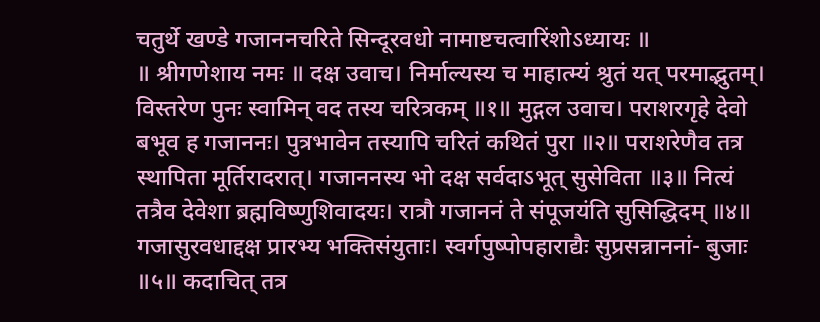चतुर्थे खण्डे गजाननचरिते सिन्दूरवधो नामाष्टचत्वारिंशोऽध्यायः ॥
॥ श्रीगणेशाय नमः ॥ दक्ष उवाच। निर्माल्यस्य च माहात्म्यं श्रुतं यत् परमाद्भुतम्। विस्तरेण पुनः स्वामिन् वद तस्य चरित्रकम् ॥१॥ मुद्गल उवाच। पराशरगृहे देवो बभूव ह गजाननः। पुत्रभावेन तस्यापि चरितं कथितं पुरा ॥२॥ पराशरेणैव तत्र स्थापिता मूर्तिरादरात्। गजाननस्य भो दक्ष सर्वदाऽभूत् सुसेविता ॥३॥ नित्यं तत्रैव देवेशा ब्रह्मविष्णुशिवादयः। रात्रौ गजाननं ते संपूजयंति सुसिद्धिदम् ॥४॥ गजासुरवधाद्दक्ष प्रारभ्य भक्तिसंयुताः। स्वर्गपुष्पोपहाराद्यैः सुप्रसन्नाननां- बुजाः ॥५॥ कदाचित् तत्र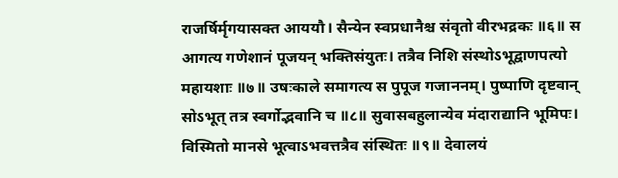राजर्षिर्मृगयासक्त आययौ। सैन्येन स्वप्रधानैश्च संवृतो वीरभद्रकः ॥६॥ स आगत्य गणेशानं पूजयन् भक्तिसंयुतः। तत्रैव निशि संस्थोऽभूद्वाणपत्यो महायशाः ॥७॥ उषःकाले समागत्य स पुपूज गजाननम्। पुष्पाणि दृष्टवान् सोऽभूत् तत्र स्वर्गोद्भवानि च ॥८॥ सुवासबहुलान्येव मंदाराद्यानि भूमिपः। विस्मितो मानसे भूत्वाऽभवत्तत्रैव संस्थितः ॥९॥ देवालयं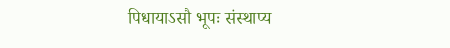पिधायाऽसौ भूपः संस्थाप्य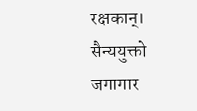रक्षकान्। सैन्ययुक्तो जगागार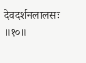देवदर्शनलालसः ॥१०॥